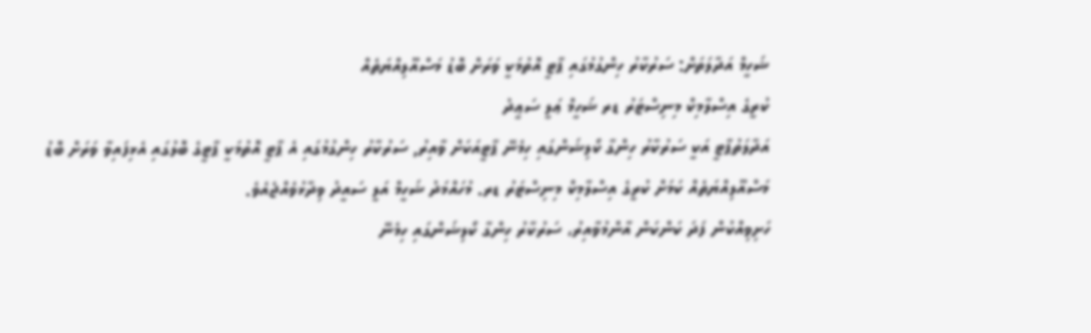ޝަހީމް އަދާލަތަށް: ސަރުކާރު ހިންގުމުގައި ޕާޓީ އޮތުމަކީ ވަރަށް ބޮޑު މަސްއޫލިއްޔަތެއް
ކުރީގެ އިސްލާމިކް މިނިސްޓަރު ޑރ ޝަހީމް ޢަލީ ސަޢީދު
އަދާލަތުޕާޓީ އަކީ ސަރުކާރު ހިންގާ ކޯލިޝަންގައި ހިމެނޭ ޕާޓީއަކަށް ވާއިރު, ސަރުކާރު ހިންގުމުގައި އެ ޕާޓީ އޮތުމަކީ ޕާޓީގެ ބޮލުގައި އެޅިފައިވާ ވަރަށް ބޮޑު މަސްއޫލިއްޔަތެއް ކަމަށް ކުރީގެ އިސްލާމިކް މިނިސްޓަރު ޑރ. މުހައްމަދު ޝަހީމް އަލީ ސައީދު ވިދާޅުވެއްޖެއެވެ.
ހަށިވިއްކުން ފަދަ ކަންކަން އާންމުވާއިރު، ސަރުކާރު ހިންގާ ކޯލިޝަންގައި ހިމެނޭ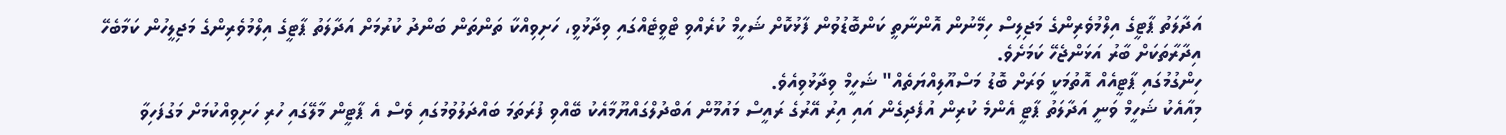އަދާލަތު ޕާޓީގެ އިލްމުވެރިންގެ މަޖިލިސް ހިމޭނުން އޮންނާތީ ކަންބޮޑުވުން ފާޅުކޮށް ޝަހީމް ކުރެއްވި ޓްވީޓެއްގައި ވިދާޅުވީ، ހަށިވިއްކާ ތަންތަން ބަންދު ކުރުމަށް އަދާލަތު ޕާޓީގެ އިލްމުވެރިންގެ މަޖިލީހުން ކަމާބެހޭ އިދާރާތަކަށް ބާރު އަޅަންޖެހޭ ކަމަށެވެ.
ހިންގުމުގައި ޕާޓީއެއް އޮތުމަކީ ވަރަށް ބޮޑު މަސްއޫލިއްޔަތެއް" ޝަހީމް ވިދާޅުވިއެވެ.
މިއާއެކު ޝަހީމް ވަނީ އަދާލަތު ޕާޓީ އެންމެ ކުރިން އުފެދިގެން އައި އިރު އޭރުގެ ރައީސް މައުމޫން އަބްދުލްގައްޔޫމާއެކު ބޭއްވި ފުރަތަމަ ބައްދަލުވުމުގައި ވެސް އެ ޕާޓީން މާލޭގައި ހުރި ހަށިވިއްކުމަށް މަގުފަހިވާ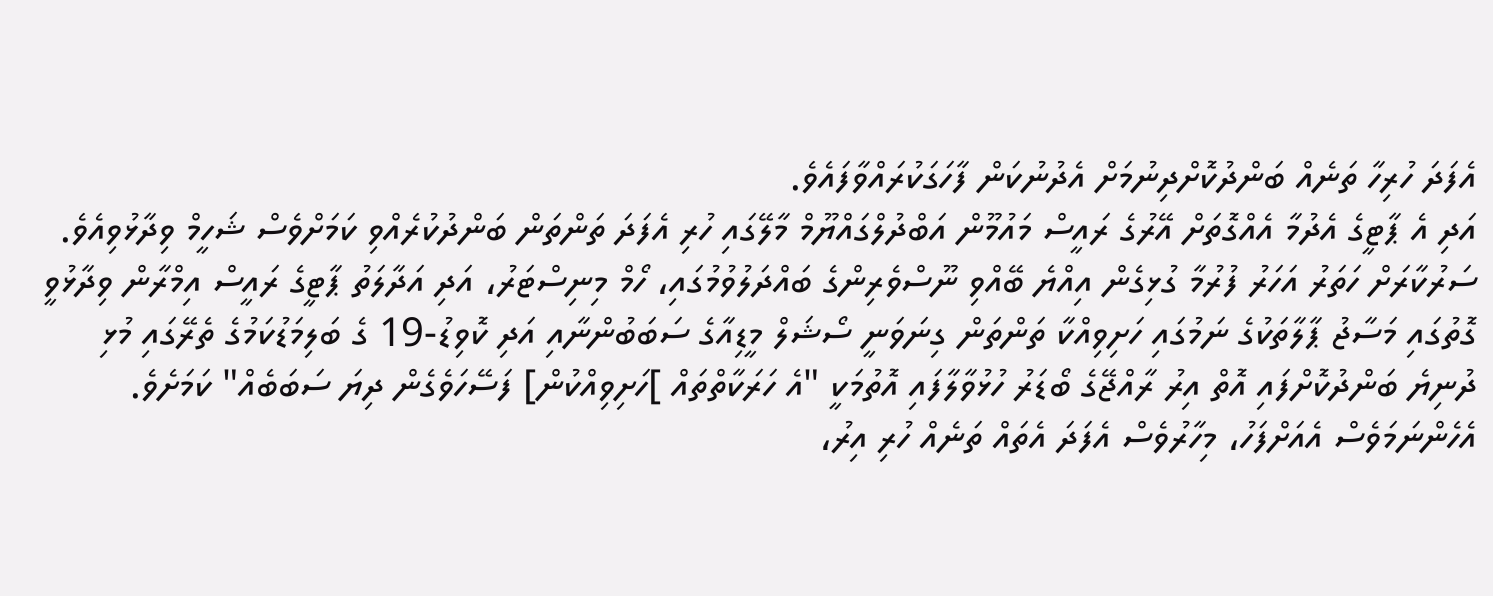އެފަދަ ހުރިހާ ތަނެއް ބަންދުކޮށްދިނުމަށް އެދުނުކަން ފާހަގަކުރައްވާފައެވެ.
އަދި އެ ޕާޓީގެ އެދުމާ އެއްގޮތަށް އޭރުގެ ރައީސް މައުމޫން އަބްދުލްގައްޔޫމް މާލޭގައި ހުރި އެފަދަ ތަންތަން ބަންދުކުރެއްވި ކަމަށްވެސް ޝަހީމް ވިދާޅުވިއެވެ.
ސަރުކާރަށް ހަތަރު އަހަރު ފުރުމާ ގުޅިގެން އިއްޔެ ބޭއްވި ނޫސްވެރިންގެ ބައްދަލުވުމުގައި، ހޯމް މިނިސްޓަރު، އަދި އަދާލަތު ޕާޓީގެ ރައީސް އިމްރާން ވިދާޅުވީ ގޮތުގައި މަސާޖު ޕާލާތަކުގެ ނަމުގައި ހަށިވިއްކާ ތަންތަން ގިނަވަނީ ސޯޝަލް މީޑިއާގެ ސަބަބުންނާއި އަދި ކޮވިޑު-19 ގެ ބަލިމަޑުކަމުގެ ތެރޭގައި މުޅި ދުނިޔެ ބަންދުކޮށްފައި އޮތް އިރު ރާއްޖޭގެ ބޯޑަރު ހުޅުވާލާފައި އޮތުމަކީ "އެ ހަރަކާތްތައް ]ހަށިވިއްކުން] ފަސޭހަވެގެން ދިޔަ ސަބަބެއް" ކަމަށެވެ.
އެހެންނަމަވެސް އެއަށްފަހު، މިހާރުވެސް އެފަދަ އެތައް ތަނެއް ހުރި އިރު،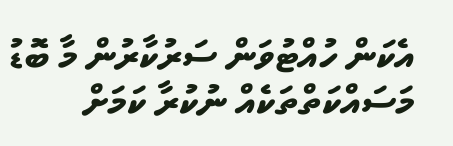އެކަން ހުއްޓުވަން ސަރުކާރުން މާ ބޮޑު މަސައްކަތްތަކެއް ނުކުރާ ކަމަށް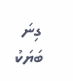ގިނަ ބަޔަކު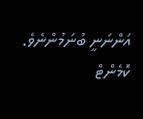އަންނަނީ ބުނަމުންނެވެ.
ކޮމެންޓް